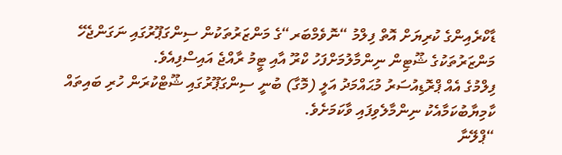ޑާކްރެއިންގެ ކުރިޔަށް އޮތް ފިލްމު “ނޮވެމްބަރ“ގެ މަންޒަރުތަކުން ސިންގަޕޫރުގައި ނަގަންޖެހޭ މަންޒަރުތަކުގެ ޝޫޓިން ނިންމާލުމަށްފަހު ކްރޫ އާއި ޓީމު ރާއްޖެ އައިސްފިއެވެ.
ފިލްމުގެ އެއް ޕްރޮޑިއުސަރު މުޙައްމަދު އަލީ (މޮގާ) ބުނީ ސިންގަޕޫރުގައި ޝޫޓްކުރަން ހުރި ބައިތައް ކާމިޔާބުކަމާއެކު ނިންމާލެވިފައި ވާކަމަށެވެ.
“ޕްލޭނާ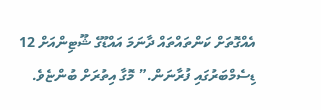އެއްގޮތަށް ކަންތައްތައް ދާނަމަ އައްޑޫގެ ޝޫޓިންއަށް 12 ޑިސެމްބަރުގައި ފުރާނަން.” މޮގާ އިތުރަށް ބުންޏެވެ.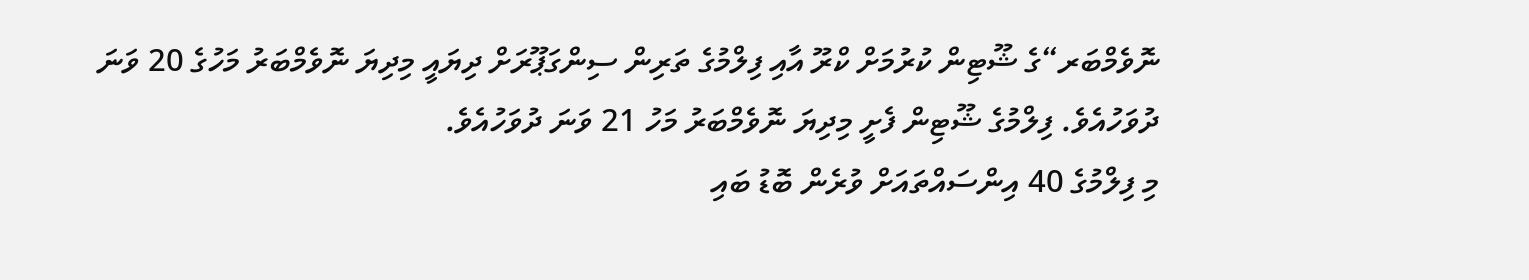ނޮވެމްބަރ“ގެ ޝޫޓިން ކުރުމަށް ކްރޫ އާއި ފިލްމުގެ ތަރިން ސިންގަޕޫރަށް ދިޔައީ މިދިޔަ ނޮވެމްބަރު މަހުގެ 20 ވަނަ ދުވަހުއެވެ. ފިލްމުގެ ޝޫޓިން ފެށީ މިދިޔަ ނޮވެމްބަރު މަހު 21 ވަނަ ދުވަހުއެވެ.
މި ފިލްމުގެ 40 އިންސައްތައަށް ވުރެން ބޮޑު ބައި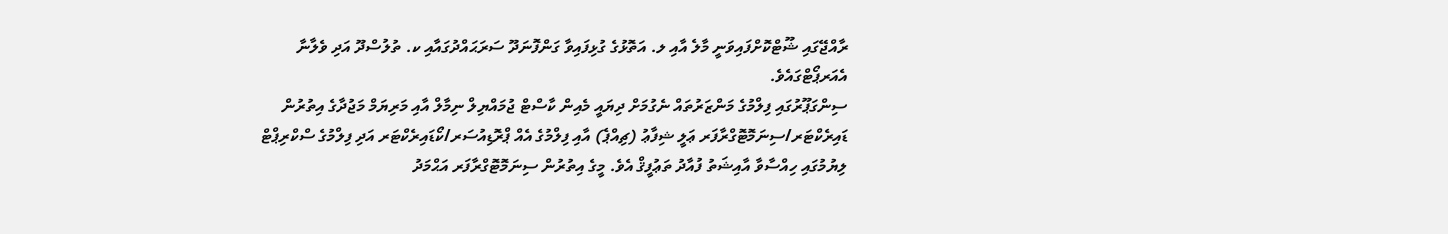ރާއްޖޭގައި ޝޫޓްކޮށްފައިވަނީ މާލެ އާއި ލ. އަތޮޅުގެ ގުޅިފައިވާ ގަންފޮނަދޫ ސަރަޙައްދުގައާއި ކ. ތުލުސްދޫ އަދި ވެލާނާ އެއަރޕޯޓްގައެވެ.
ސިންގަޕޫރުގައި ފިލްމުގެ މަންޒަރުތައް ނެގުމަށް ދިޔައީ މެއިން ކާސްޓް ޖުމައްޔިލް ނިމާލް އާއި މަރިޔަމް މަޖުދާގެ އިތުރުން ޑައިރެކްޓަރ/ސިނަމޮޓޮގްރާފަރ ޢަލީ ޝިފާޢު (ޗިއްޕެ) އާއި ފިލްމުގެ އެއް ޕްރޮޑިއުސަރ/ކޯޑައިރެކްޓަރ އަދި ފިލްމުގެ ސްކްރިޕްޓް ލިޔުމުގައި ހިއްސާވާ އާއިޝަތު ފުއާދު ތަޢުފީޤް އެވެ. މީގެ އިތުރުން ސިނަމޮޓޮގްރާފަރ އަޙްމަދު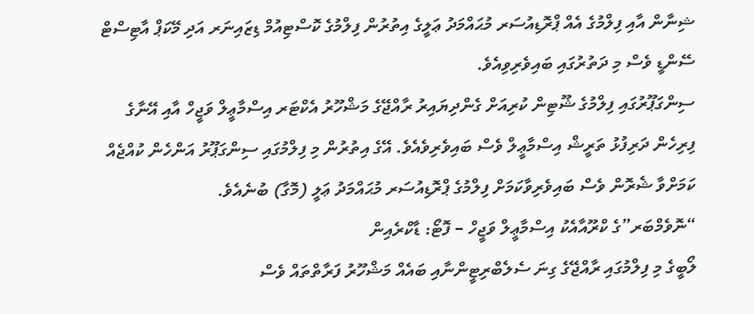ޝިނާން އާއި ފިލްމުގެ އެއް ޕްރޮޑިއުސަރ މުޙައްމަދު ޢަލީގެ އިތުރުން ފިލްމުގެ ކޮސްޓިއުމް ޑިޒައިނަރ އަދި މޭކަޕް އާޓިސްޓް ސޭންޑީ ވެސް މި ދަތުރުގައި ބައިވެރިވިއެވެ.
ސިންގަޕޫރުގައި ފިލްމުގެ ޝޫޓިން ކުރިއަށް ގެންދިޔައިރު ރާއްޖޭގެ މަޝްހޫރު އެކްޓަރ އިސްމާޢީލް ވަޖީހް އާއި އޭނާގެ ފިރިހެން ދަރިފުޅު ތަރީޝް އިސްމާޢީލް ވެސް ބައިވެރިވެއެވެ. އޭގެ އިތުރުން މި ފިލްމުގައި ސިންގަޕޫރު އަންހެން ކުއްޖެއް ކަމަށްވާ ޝެރޮން ވެސް ބައިވެރިވާކަމަށް ފިލްމުގެ ޕްރޮޑިއުސަރ މުޙައްމަދު ޢަލީ (މޮގާ) ބުނެއެވެ.
“ނޮވެމްބަރ”ގެ ކްރޫއާއެކު އިސްމާޢީލް ވަޖީހް – ފޮޓޯ: ޑާކްރެއިން
ލޯބީގެ މި ފިލްމުގައި ރާއްޖޭގެ ގިނަ ސެލެބްރިޓީންނާއި ބައެއް މަޝްހޫރު ފަރާތްތައް ވެސް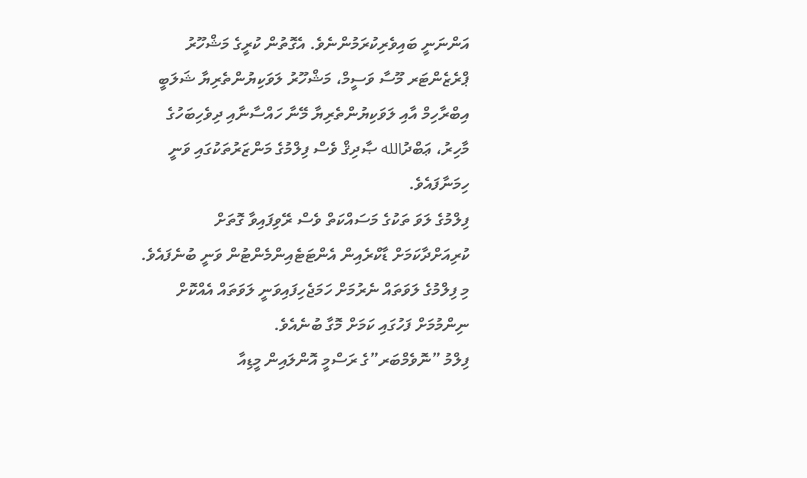އަންނަނީ ބައިވެރިކުރަމުންނެވެ. އެގޮތުން ކުރީގެ މަޝްހޫރު ޕްރެޒެންޓަރ މޫސާ ވަސީމް، މަޝްހޫރު ލަވަކިޔުންތެރިޔާ ޝަލަބީ އިބްރާހިމް އާއި ލަވަކިޔުންތެރިޔާ މޭނާ ހައްސާނާއި ދިވެހިބަހުގެ މާހިރު، ޢަބްދުالله ޞާދިޤް ވެސް ފިލްމުގެ މަންޒަރުތަކުގައި ވަނީ ހިމަނާފައެވެ.
ފިލްމުގެ ލަވަ ތަކުގެ މަސައްކަތް ވެސް ރޭވިފައިވާ ގޮތަށް ކުރިއަށްދާކަމަށް ޑާކްރެއިން އެންޓަޓެއިންމެންޓުން ވަނީ ބުނެފައެވެ. މި ފިލްމުގެ ލަވަތައް ނެރުމަށް ހަމަޖެހިފައިވަނީ ލަވަތައް އެއްކޮށް ނިންމުމަށް ފަހުގައި ކަމަށް މޮގާ ބުނެއެވެ.
ފިލްމު ”ނޮވެމްބަރ”ގެ ރަސްމީ އޮންލައިން މީޑިއާ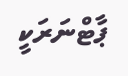ޕާޓްނަރަކީ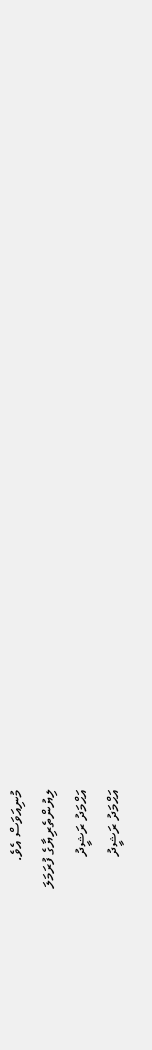މުނިއަވަސް އެވެ.
ލިޔުންތެރިޔާގެ ފުރަމަލަ
އަޙްމަދު ރަޝީދު
އަޙްމަދު ރަޝީދު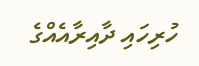ހުރިހައި ދާއިރާއެއްގެ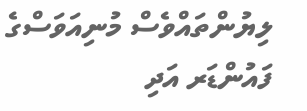ލިޔުންތައްވެސް މުނިއަވަސްގެ ފައުންޑަރ އަދި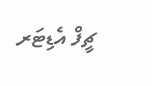ޗީފް އެޑިޓަރ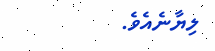ލިޔާނެއެވެ.